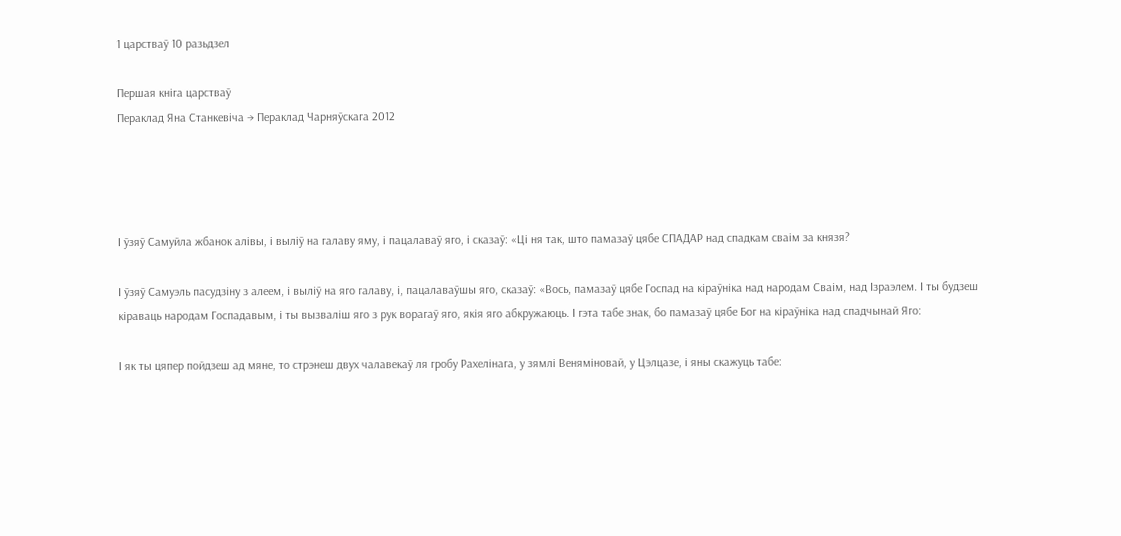1 царстваў 10 разьдзел

Першая кніга царстваў
Пераклад Яна Станкевіча → Пераклад Чарняўскага 2012




І ўзяў Самуйла жбанок алівы, і выліў на галаву яму, і пацалаваў яго, і сказаў: «Ці ня так, што памазаў цябе СПАДАР над спадкам сваім за князя?

І ўзяў Самуэль пасудзіну з алеем, і выліў на яго галаву, і, пацалаваўшы яго, сказаў: «Вось, памазаў цябе Госпад на кіраўніка над народам Сваім, над Ізраэлем. І ты будзеш кіраваць народам Госпадавым, і ты вызваліш яго з рук ворагаў яго, якія яго абкружаюць. І гэта табе знак, бо памазаў цябе Бог на кіраўніка над спадчынай Яго:

І як ты цяпер пойдзеш ад мяне, то стрэнеш двух чалавекаў ля гробу Рахелінага, у зямлі Веняміновай, у Цэлцазе, і яны скажуць табе: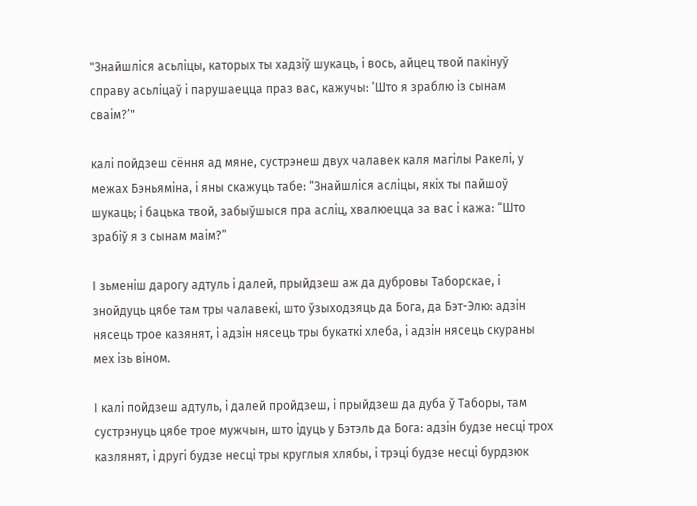"Знайшліся асьліцы, каторых ты хадзіў шукаць, і вось, айцец твой пакінуў справу асьліцаў і парушаецца праз вас, кажучы: ’Што я зраблю із сынам сваім?’"

калі пойдзеш сёння ад мяне, сустрэнеш двух чалавек каля магілы Ракелі, у межах Бэньяміна, і яны скажуць табе: “Знайшліся асліцы, якіх ты пайшоў шукаць; і бацька твой, забыўшыся пра асліц, хвалюецца за вас і кажа: “Што зрабіў я з сынам маім?”

І зьменіш дарогу адтуль і далей, прыйдзеш аж да дубровы Таборскае, і знойдуць цябе там тры чалавекі, што ўзыходзяць да Бога, да Бэт-Элю: адзін нясець трое казянят, і адзін нясець тры букаткі хлеба, і адзін нясець скураны мех ізь віном.

І калі пойдзеш адтуль, і далей пройдзеш, і прыйдзеш да дуба ў Таборы, там сустрэнуць цябе трое мужчын, што ідуць у Бэтэль да Бога: адзін будзе несці трох казлянят, і другі будзе несці тры круглыя хлябы, і трэці будзе несці бурдзюк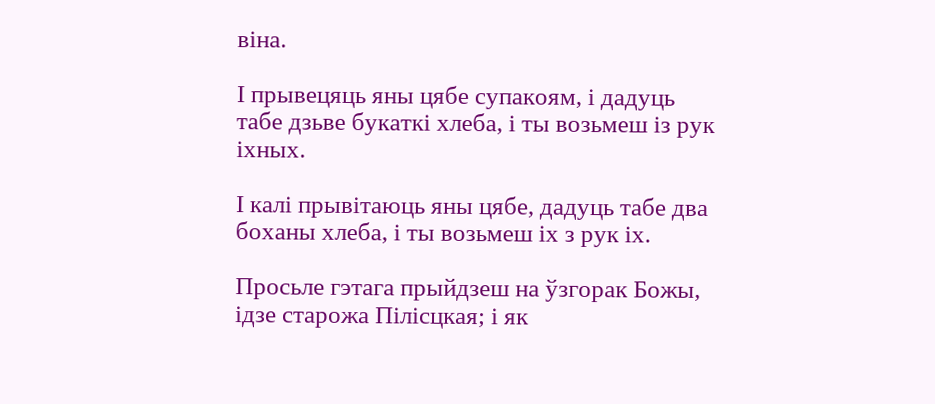віна.

І прывецяць яны цябе супакоям, і дадуць табе дзьве букаткі хлеба, і ты возьмеш із рук іхных.

І калі прывітаюць яны цябе, дадуць табе два боханы хлеба, і ты возьмеш іх з рук іх.

Просьле гэтага прыйдзеш на ўзгорак Божы, ідзе старожа Пілісцкая; і як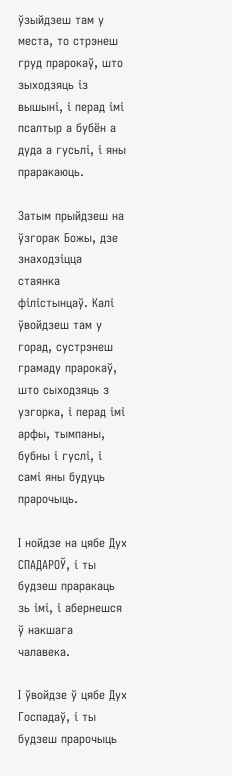ўзыйдзеш там у места, то стрэнеш груд прарокаў, што зыходзяць із вышыні, і перад імі псалтыр а бубён а дуда а гусьлі, і яны праракаюць.

Затым прыйдзеш на ўзгорак Божы, дзе знаходзіцца стаянка філістынцаў. Калі ўвойдзеш там у горад, сустрэнеш грамаду прарокаў, што сыходзяць з узгорка, і перад імі арфы, тымпаны, бубны і гуслі, і самі яны будуць прарочыць.

І нойдзе на цябе Дух СПАДАРОЎ, і ты будзеш праракаць зь імі, і абернешся ў накшага чалавека.

І ўвойдзе ў цябе Дух Госпадаў, і ты будзеш прарочыць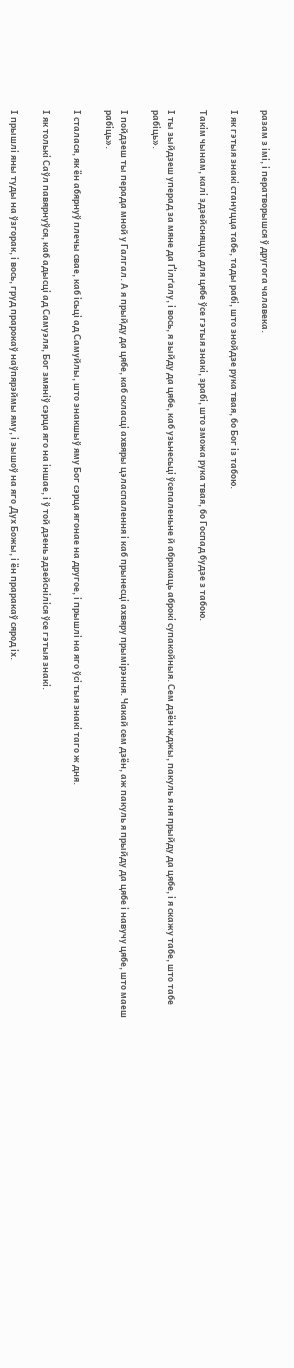разам з імі, і ператворышся ў другога чалавека.

І як гэтыя знакі стануцца табе, тады рабі, што знойдзе рука твая, бо Бог із табою.

Такім чынам, калі здзейсняцца для цябе ўсе гэтыя знакі, зрабі, што зможа рука твая, бо Госпад будзе з табою.

І ты зыйдзеш уперад за мяне да Ґілґалу, і вось, я зыйду да цябе, каб узьнесьці ўсепаленьне й абракаць аброкі супакойныя. Сем дзён жджы, пакуль я ня прыйду да цябе, і я скажу табе, што табе рабіць».

І пойдзеш ты перада мной у Галгал. А я прыйду да цябе, каб скласці ахвяры цэласпалення і каб прынесці ахвяру прымірэння. Чакай сем дзён, аж пакуль я прыйду да цябе і навучу цябе, што маеш рабіць».

І сталася, як ён абярнуў плечы свае, каб ісьці ад Самуйлы, што знакшыў яму Бог сэрца ягонае на другое, і прышлі на яго ўсі тыя знакі таго ж дня.

І як толькі Саўл павярнуўся, каб адысці ад Самуэля, Бог змяніў сэрца яго на іншае, і ў той дзень здзейсніліся ўсе гэтыя знакі.

І прышлі яны туды на ўзгорак, і вось, груд прарокаў наўпярэймы яму, і зышоў на яго Дух Божы, і ён праракаў сярод іх.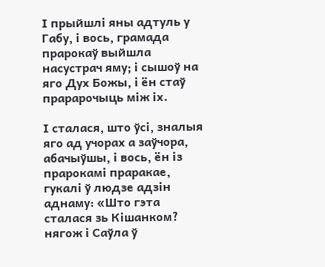І прыйшлі яны адтуль у Габу, і вось, грамада прарокаў выйшла насустрач яму; і сышоў на яго Дух Божы, і ён стаў прарарочыць між іх.

І сталася, што ўсі, зналыя яго ад учорах а заўчора, абачыўшы, і вось, ён із прарокамі праракае, гукалі ў людзе адзін аднаму: «Што гэта сталася зь Кішанком? нягож і Саўла ў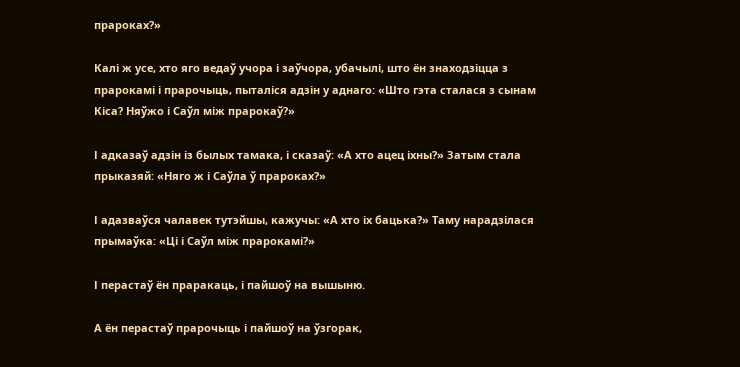прароках?»

Калі ж усе, хто яго ведаў учора і заўчора, убачылі, што ён знаходзіцца з прарокамі і прарочыць, пыталіся адзін у аднаго: «Што гэта сталася з сынам Кіса? Няўжо і Саўл між прарокаў?»

І адказаў адзін із былых тамака, і сказаў: «А хто ацец іхны?» Затым стала прыказяй: «Няго ж і Саўла ў прароках?»

І адазваўся чалавек тутэйшы, кажучы: «А хто іх бацька?» Таму нарадзілася прымаўка: «Ці і Саўл між прарокамі?»

І перастаў ён праракаць, і пайшоў на вышыню.

А ён перастаў прарочыць і пайшоў на ўзгорак,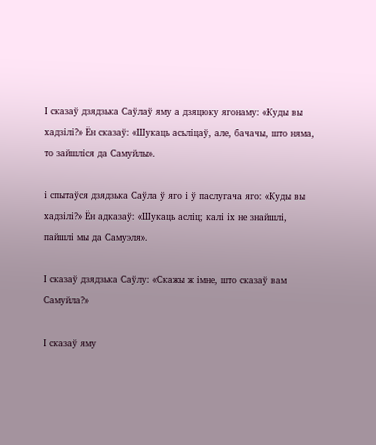І сказаў дзядзька Саўлаў яму а дзяцюку ягонаму: «Куды вы хадзілі?» Ён сказаў: «Шукаць асьліцаў, але, бачачы, што няма, то зайшліся да Самуйлы».

і спытаўся дзядзька Саўла ў яго і ў паслугача яго: «Куды вы хадзілі?» Ён адказаў: «Шукаць асліц; калі іх не знайшлі, пайшлі мы да Самуэля».

І сказаў дзядзька Саўлу: «Скажы ж імне, што сказаў вам Самуйла?»

І сказаў яму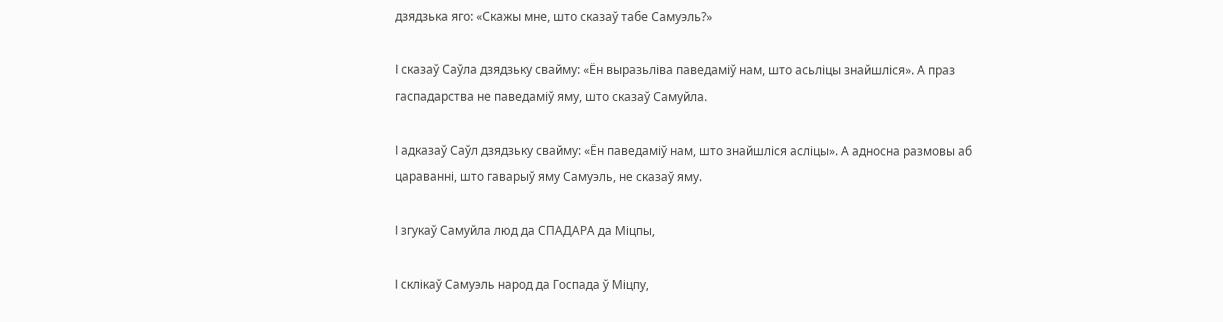дзядзька яго: «Скажы мне, што сказаў табе Самуэль?»

І сказаў Саўла дзядзьку свайму: «Ён выразьліва паведаміў нам, што асьліцы знайшліся». А праз гаспадарства не паведаміў яму, што сказаў Самуйла.

І адказаў Саўл дзядзьку свайму: «Ён паведаміў нам, што знайшліся асліцы». А адносна размовы аб цараванні, што гаварыў яму Самуэль, не сказаў яму.

І згукаў Самуйла люд да СПАДАРА да Міцпы,

І склікаў Самуэль народ да Госпада ў Міцпу,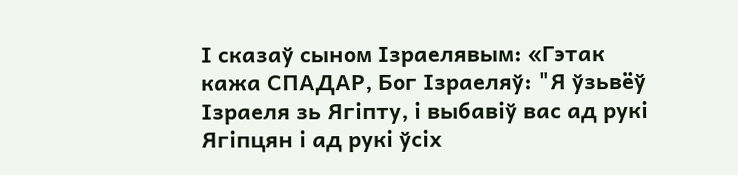І сказаў сыном Ізраелявым: «Гэтак кажа СПАДАР, Бог Ізраеляў: "Я ўзьвёў Ізраеля зь Ягіпту, і выбавіў вас ад рукі Ягіпцян і ад рукі ўсіх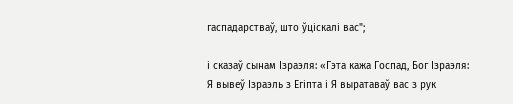гаспадарстваў, што ўціскалі вас";

і сказаў сынам Ізраэля: «Гэта кажа Госпад, Бог Ізраэля: Я вывеў Ізраэль з Егіпта і Я выратаваў вас з рук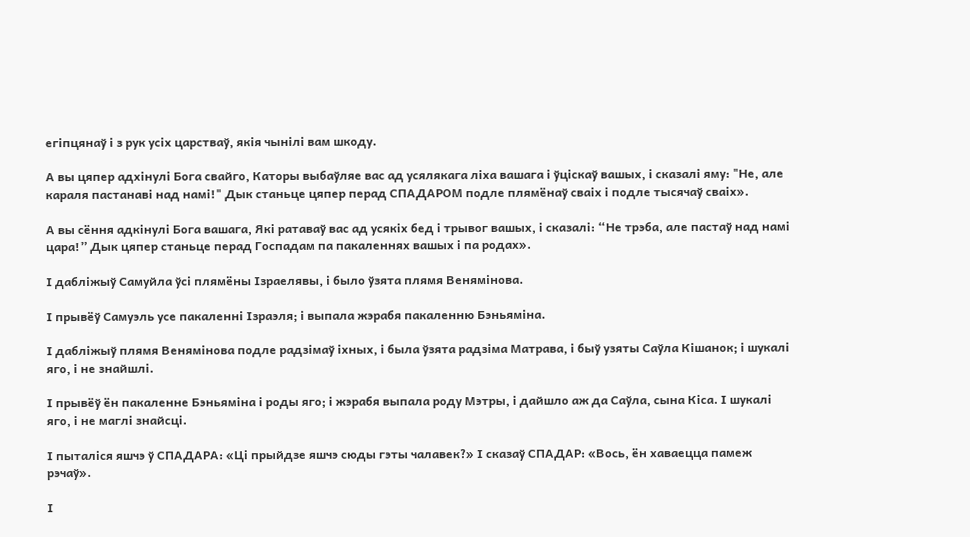егіпцянаў і з рук усіх царстваў, якія чынілі вам шкоду.

А вы цяпер адхінулі Бога свайго, Каторы выбаўляе вас ад усялякага ліха вашага і ўціскаў вашых, і сказалі яму: "Не, але караля пастанаві над намі!" Дык станьце цяпер перад СПАДАРОМ подле плямёнаў сваіх і подле тысячаў сваіх».

А вы сёння адкінулі Бога вашага, Які ратаваў вас ад усякіх бед і трывог вашых, і сказалі: “Не трэба, але пастаў над намі цара!” Дык цяпер станьце перад Госпадам па пакаленнях вашых і па родах».

І дабліжыў Самуйла ўсі плямёны Ізраелявы, і было ўзята плямя Венямінова.

І прывёў Самуэль усе пакаленні Ізраэля; і выпала жэрабя пакаленню Бэньяміна.

І дабліжыў плямя Венямінова подле радзімаў іхных, і была ўзята радзіма Матрава, і быў узяты Саўла Кішанок; і шукалі яго, і не знайшлі.

І прывёў ён пакаленне Бэньяміна і роды яго; і жэрабя выпала роду Мэтры, і дайшло аж да Саўла, сына Кіса. І шукалі яго, і не маглі знайсці.

І пыталіся яшчэ ў СПАДАРА: «Ці прыйдзе яшчэ сюды гэты чалавек?» І сказаў СПАДАР: «Вось, ён хаваецца памеж рэчаў».

І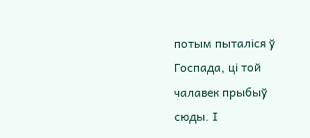потым пыталіся ў Госпада, ці той чалавек прыбыў сюды. І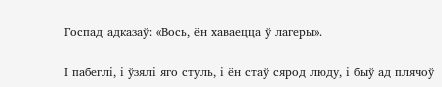Госпад адказаў: «Вось, ён хаваецца ў лагеры».

І пабеглі, і ўзялі яго стуль, і ён стаў сярод люду, і быў ад плячоў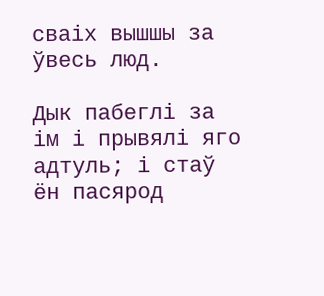сваіх вышшы за ўвесь люд.

Дык пабеглі за ім і прывялі яго адтуль; і стаў ён пасярод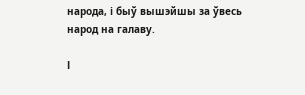народа, і быў вышэйшы за ўвесь народ на галаву.

І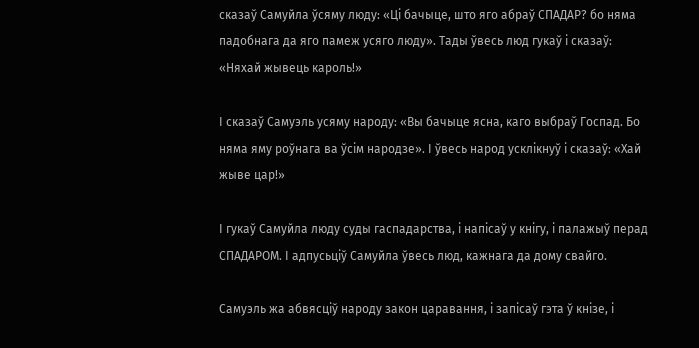сказаў Самуйла ўсяму люду: «Ці бачыце, што яго абраў СПАДАР? бо няма падобнага да яго памеж усяго люду». Тады ўвесь люд гукаў і сказаў: «Няхай жывець кароль!»

І сказаў Самуэль усяму народу: «Вы бачыце ясна, каго выбраў Госпад. Бо няма яму роўнага ва ўсім народзе». І ўвесь народ усклікнуў і сказаў: «Хай жыве цар!»

І гукаў Самуйла люду суды гаспадарства, і напісаў у кнігу, і палажыў перад СПАДАРОМ. І адпусьціў Самуйла ўвесь люд, кажнага да дому свайго.

Самуэль жа абвясціў народу закон царавання, і запісаў гэта ў кнізе, і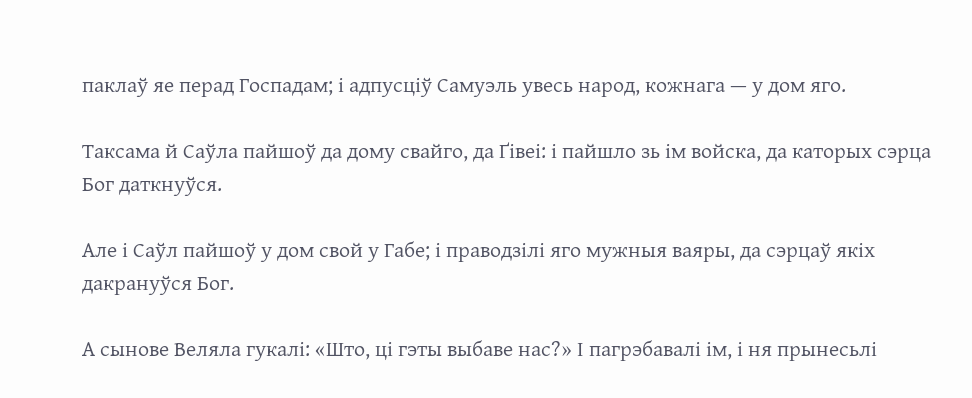паклаў яе перад Госпадам; і адпусціў Самуэль увесь народ, кожнага — у дом яго.

Таксама й Саўла пайшоў да дому свайго, да Ґівеі: і пайшло зь ім войска, да каторых сэрца Бог даткнуўся.

Але і Саўл пайшоў у дом свой у Габе; і праводзілі яго мужныя ваяры, да сэрцаў якіх дакрануўся Бог.

А сынове Веляла гукалі: «Што, ці гэты выбаве нас?» І пагрэбавалі ім, і ня прынесьлі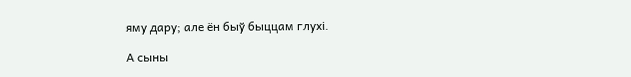яму дару; але ён быў быццам глухі.

А сыны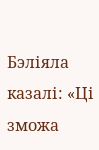Бэліяла казалі: «Ці зможа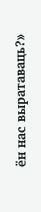ён нас выратаваць?»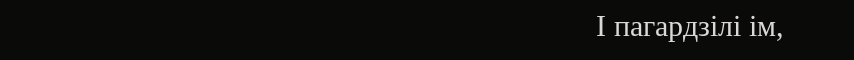І пагардзілі ім,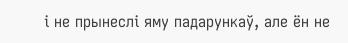і не прынеслі яму падарункаў, але ён не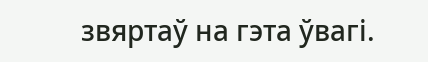звяртаў на гэта ўвагі.